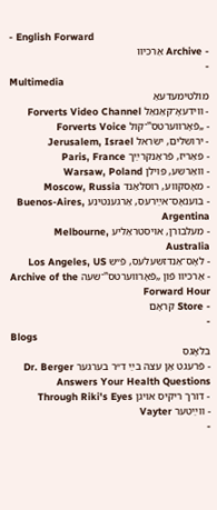- English Forward
- Archive אַרכיוו
-
Multimedia
מולטימעדעאַ
- ווידעאָ־קאַנאַל Forverts Video Channel
- „פֿאָרווערטס‟־קול Forverts Voice
- ירושלים, ישׂראל Jerusalem, Israel
- פּאַריז, פֿראַנקרײַך Paris, France
- וואַרשע, פּוילן Warsaw, Poland
- מאָסקווע, רוסלאַנד Moscow, Russia
- בוענאָס־אײַרעס, אַרגענטינע Buenos-Aires, Argentina
- מעלבורן, אויסטראַליע Melbourne, Australia
- לאָס־אַנדזשעלעס, פֿ״ש Los Angeles, US
- אַרכיוו פֿון „פֿאָרווערטס‟־שעה Archive of the Forward Hour
- Store קראָם
-
Blogs
בלאָגס
- פֿרעגט אַן עצה בײַ ד״ר בערגער Dr. Berger Answers Your Health Questions
- דורך ריקיס אויגן Through Riki's Eyes
- ווײַטער Vayter
-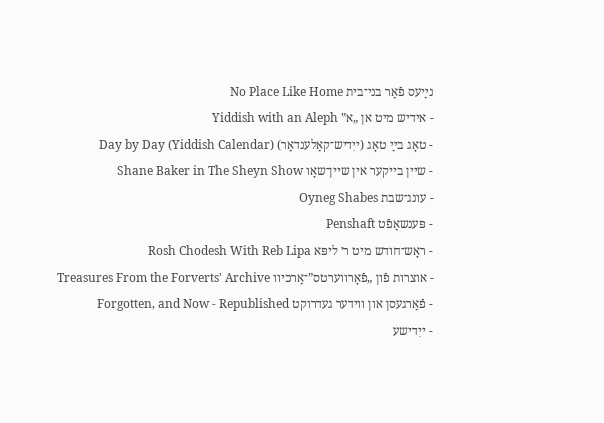נײַעס פֿאַר בני־בית No Place Like Home
- אידיש מיט אן „א‟ Yiddish with an Aleph
- טאָג בײַ טאָג (ייִדיש־קאַלענדאַר) Day by Day (Yiddish Calendar)
- שיין בייקער אין שיין־שאָו Shane Baker in The Sheyn Show
- עונג־שבת Oyneg Shabes
- פּענשאַפֿט Penshaft
- ראָש־חודש מיט ר׳ ליפּא Rosh Chodesh With Reb Lipa
- אוצרות פֿון „פֿאָרווערטס”־אַרכיוו Treasures From the Forverts' Archive
- פֿאַרגעסן און ווידער געדרוקט Forgotten, and Now - Republished
- ייִדישע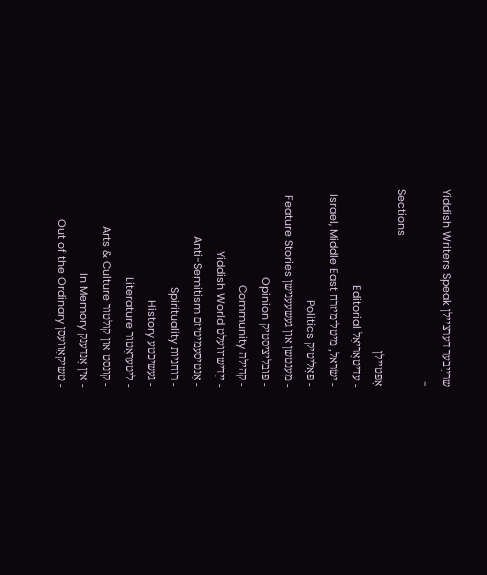שרײַבער דערציילן Yiddish Writers Speak
-
Sections
אָפּטיילן
- עדיטאָריאַל Editorial
- ישׂראל, מיטל־מיזרח Israel, Middle East
- פּאָליטיק Politics
- מענטשן און געשעענישן Feature Stories
- פּובליציסטיק Opinion
- קהילה Community
- ייִדיש־וועלט Yiddish World
- אַנטיסעמיטיזם Anti-Semitism
- רוחניות Spirituality
- געשיכטע History
- ליטעראַטור Literature
- קונסט און קולטור Arts & Culture
- אין אָנדענק In Memory
- טשיקאַוועסן Out of the Ordinary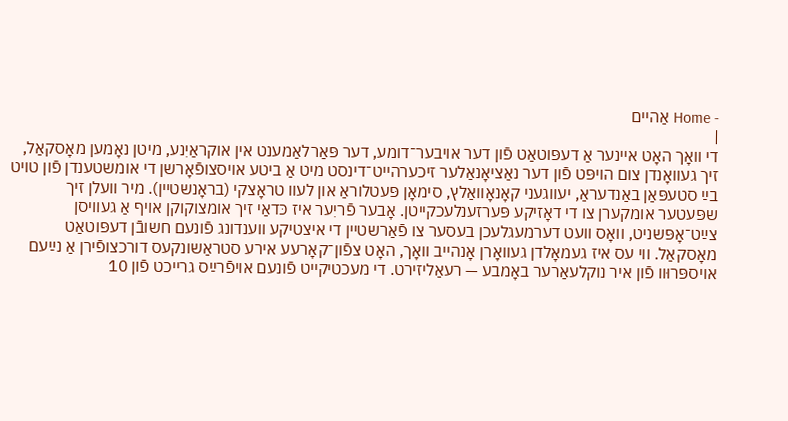- Home אַהיים
|
די וואָך האָט איינער אַ דעפּוטאַט פֿון דער אויבער־דומע, דער פּאַרלאַמענט אין אוקראַיִנע, מיטן נאָמען מאָסקאַל, זיך געוואָנדן צום הויפּט פֿון דער נאַציאָנאַלער זיכערהייט־דינסט מיט אַ ביטע אויסצופֿאָרשן די אומשטענדן פֿון טויט בײַ סטעפּאַן באַנדעראַ, יעווגעני קאָנאָוואַלץ, סימאָן פּעטלוראַ און לעוו טראָצקי (בראָנשטיין). מיר וועלן זיך שפּעטער אומקערן צו די דאָזיקע פּערזענלעכקייטן. אָבער פֿריִער איז כּדאַי זיך אומצוקוקן אויף אַ געוויסן צײַט־אָפּשניט, וואָס וועט דערמעגלעכן בעסער צו פֿאַרשטיין די איצטיקע ווענדונג פֿונעם חשובֿן דעפּוטאַט מאָסקאַל. ווי עס איז געמאָלדן געוואָרן אָנהייב וואָך, האָט צפֿון־קאָרעע אירע סטראַשונקעס דורכצופֿירן אַ נײַעם אויספּרוּוו פֿון איר נוקלעאַרער באָמבע — רעאַליזירט. די מעכטיקייט פֿונעם אויפֿרײַס גרייכט פֿון 10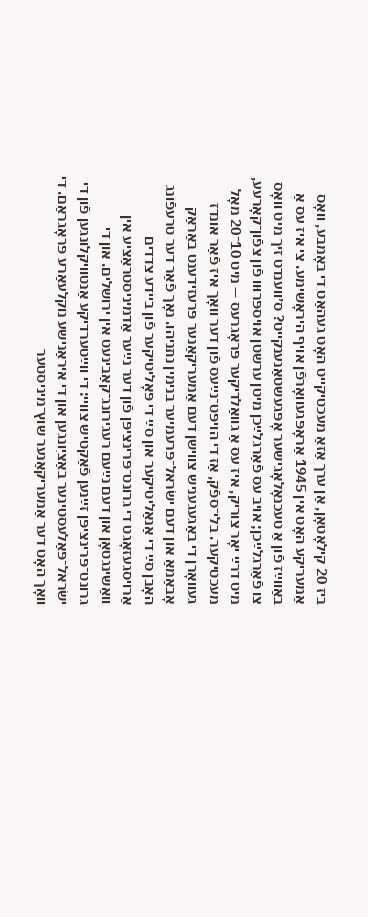ביז 20 קילאָטאָן, אַן ערך אַזאַ מעכטיקייט האָט געהאַט די באָמבע, וואָס אַמעריקע האָט אין 1945 אַראָפּגעוואָרפֿן אויף היראָשימע. צי איז עס אַ באַווײַז פֿון אַ טעכנאָלאָגישער אָפּגעשטאַנענקייט? ס׳ווענדט זיך מיט וואָס צו פֿאַרגלײַכן; אויב עס פֿאַרגלײַכן מיטן ערשטן אויספּרוּוו פֿון צפֿון־קאָרעע, מיט דרײַ יאָר צוריק, איז עס אַ גוואַלדיקער פּראָגרעס — מיט 10־20 מאָל מעכטיקער. בלי־ספֿק, אַז די הויפּט־נײַעס פֿון דער וואָך איז פֿאַר אונדז געוואָרן די באַגעגעניש צווישן דעם אַמעריקאַנער פּרעזידענט באַראַק אָבאַמאַ און דעם ישׂראל־פּרעמיער בנימין נתניהו. נאָך פֿאַר דער טרעפֿונג האָבן סײַ די אַנאַליטיקער און סײַ די פּאָליטיקער פֿון ביידע צדדים אַרויסגעזאָגט די גרונט־פּרינציפּן פֿון דער נײַער אַדמיניסטראַציע אין וואַשינגטאָן און דעם נײַעם רעגירונג־קאַבינעט אין ירושלים. און די גרונט־פּרינציפּן זײַנען פֿאַקטיש צוויי: די ווײַטערדיקע אַנטוויקלונגען פֿון די ישׂראל־פּאַלעסטינער באַציִונגען און די איראַנישע נוקלעאַרע פּראָגראַם. די וואָך האָט דער אַמעריקאַנער שוץ־מיניסטער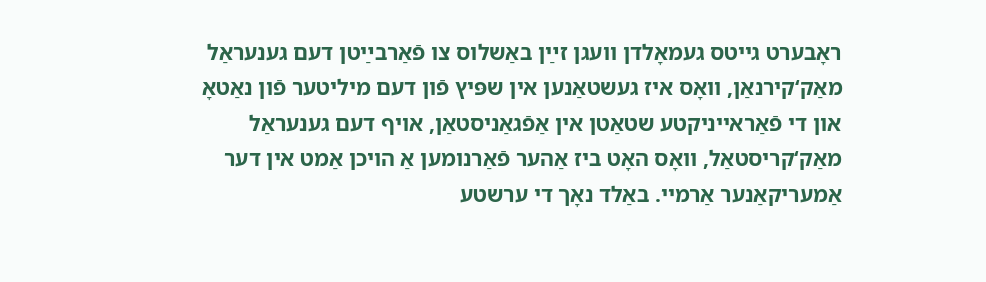ראָבערט גייטס געמאָלדן וועגן זײַן באַשלוס צו פֿאַרבײַטן דעם גענעראַל מאַק‘קירנאַן, וואָס איז געשטאַנען אין שפּיץ פֿון דעם מיליטער פֿון נאַטאָ און די פֿאַראייניקטע שטאַטן אין אַפֿגאַניסטאַן, אויף דעם גענעראַל מאַק‘קריסטאַל, וואָס האָט ביז אַהער פֿאַרנומען אַ הויכן אַמט אין דער אַמעריקאַנער אַרמיי. באַלד נאָך די ערשטע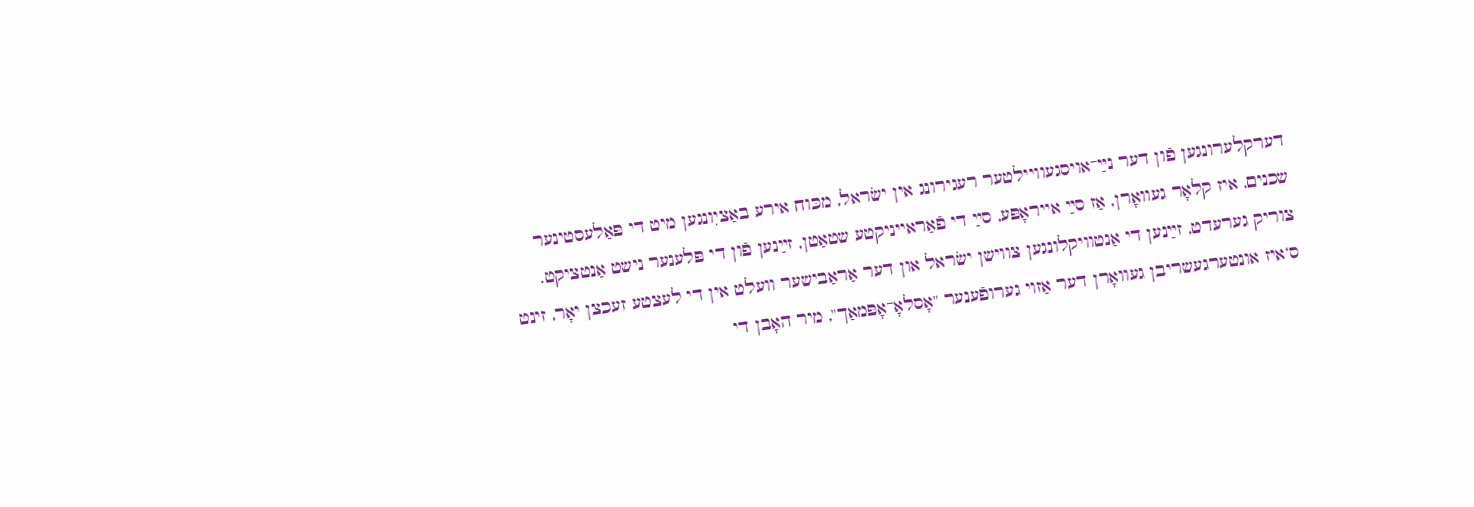דערקלערונגען פֿון דער נײַ־אויסגעוויילטער רעגירונג אין ישׂראל, מכּוח אירע באַציִונגען מיט די פּאַלעסטינער שכנים, איז קלאָר געוואָרן, אַז סײַ אייראָפּע, סײַ די פֿאַראייניקטע שטאַטן, זײַנען פֿון די פּלענער נישט אַנטציקט. צוריק גערעדט, זײַנען די אַנטוויקלונגען צווישן ישׂראל און דער אַראַבישער וועלט אין די לעצטע זעכצן יאָר, זינט ס‘איז אונטערגעשריבן געוואָרן דער אַזוי גערופֿענער "אָסלאָ־אָפּמאַך", מיר האָבן די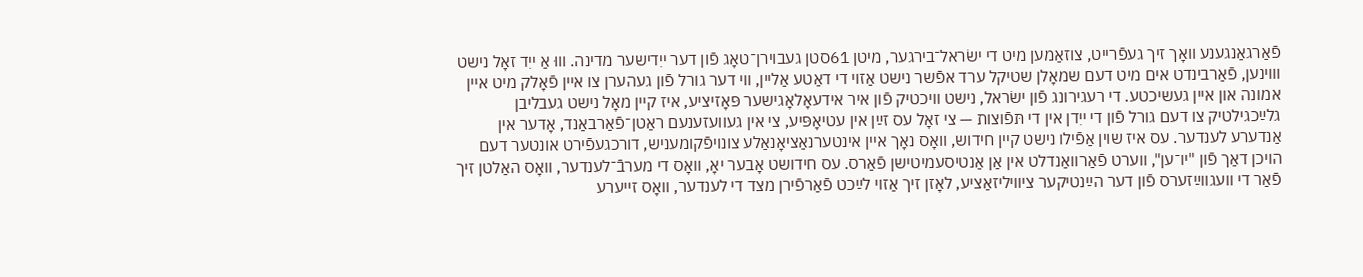פֿאַרגאַנגענע וואָך זיך געפֿרייט, צוזאַמען מיט די ישׂראל־בירגער, מיטן 61סטן געבוירן־טאָג פֿון דער ייִדישער מדינה. וווּ אַ ייִד זאָל נישט וווינען, פֿאַרבינדט אים מיט דעם שמאָלן שטיקל ערד אפֿשר נישט אַזוי די דאַטע אַליין, ווי דער גורל פֿון געהערן צו איין פֿאָלק מיט איין אמונה און איין געשיכטע. די רעגירונג פֿון ישׂראל, נישט וויכטיק פֿון איר אידעאָלאָגישער פּאָזיציע, איז קיין מאָל נישט געבליבן גלײַכגילטיק צו דעם גורל פֿון די ייִדן אין די תּפֿוצות — צי זאָל עס זײַן אין עטיאָפּיע, צי אין געוועזענעם ראַטן־פֿאַרבאַנד, אָדער אין אַנדערע לענדער. עס איז שוין אַפֿילו נישט קיין חידוש, וואָס נאָך איין אינטערנאַציאָנאַלע צונויפֿקומעניש, דורכגעפֿירט אונטער דעם הויכן דאַך פֿון "יו־ען", ווערט פֿאַרוואַנדלט אין אַן אַנטיסעמיטישן פֿאַרס. עס חידושט אָבער יאָ, וואָס די מערבֿ־לענדער, וואָס האַלטן זיך פֿאַר די וועגווײַזערס פֿון דער הײַנטיקער ציוויליזאַציע, לאָזן זיך אַזוי לײַכט פֿאַרפֿירן מצד די לענדער, וואָס זייערע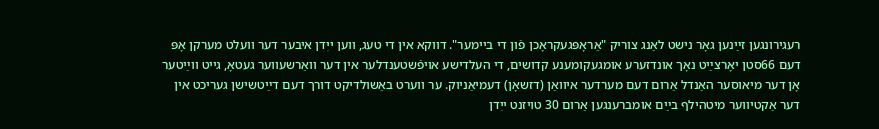רעגירונגען זײַנען גאָר נישט לאַנג צוריק "אַראָפּגעקראָכן פֿון די ביימער". דווקא אין די טעג, ווען ייִדן איבער דער וועלט מערקן אָפּ דעם 66סטן יאָרצײַט נאָך אונדזערע אומגעקומענע קדושים, די העלדישע אויפֿשטענדלער אין דער וואַרשעווער געטאָ, גייט ווײַטער אָן דער מיאוסער האַנדל אַרום דעם מערדער איוואַן (דזשאָן) דעמיאַניוק. ער ווערט באַשולדיקט דורך דעם דײַטשישן געריכט אין דער אַקטיווער מיטהילף בײַם אומברענגען אַרום 30 טויזנט ייִדן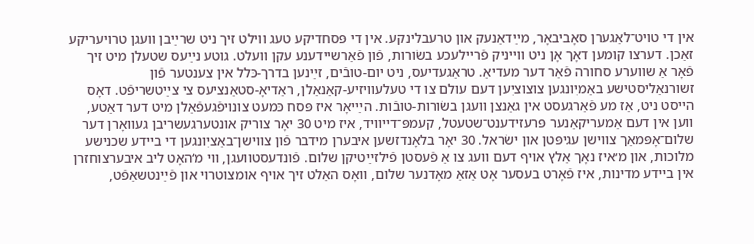אין די טויט־לאַגערן סאָביבאָר, מײַדאַנעק און טרעבלינקע. אין די פּסחדיקע טעג ווילט זיך ניט שרײַבן וועגן טרויעריקע זאַכן. דערצו קומען דאָך אָן ניט ווייניק פֿריילעכע בשׂורות, פֿון פֿאַרשיידענע עקן וועלט. גוטע נײַעס שטעלן מיט זיך פֿאָר אַ שווערע סחורה פֿאַר דער מעדיאַ. טראַגעדיעס, ניט יום-טובֿים, זײַנען בדרך-כּלל אין צענטער פֿון זשורנאַליסטישע באַמיִונגען צוצוציִען דעם עולם צו די טעלעוויזיע-קאַנאַלן, ראַדיאָ-סטאַנציעס צי צײַטשריפֿט. דאָס הייסט ניט, אַז מע פֿאַרגעסט אין גאַנצן וועגן בשׂורות-טובֿות. הײַיאָר איז פּסח כּמעט צונויפֿגעפֿאַלן מיט דער דאַטע, ווען אין דעם אַמעריקאַנער פּרעזידענט־שטעטל, קעמפּ־דייוויד, איז מיט 30 יאָר צוריק אונטערגעשריבן געוואָרן דער שלום־אָפּמאַך צווישן עגיפּטן און ישׂראל. 30 יאָר בלאָנדזשען איבערן מידבר פֿון צווישן־באַציִונגען די ביידע שכנישע מלוכות, און מ׳איז נאָך אַלץ אויף דעם וועג צו אַ פֿעסטן פֿילזײַטיקן שלום. פֿונדעסטוועגן, ווי מ‘האָט ליב איבערצוחזרן אין ביידע מדינות, איז פֿאָרט בעסער אָט אַזאַ מאָדנער שלום, וואָס האַלט זיך אויף אומצוטרוי און פֿײַנטשאַפֿט,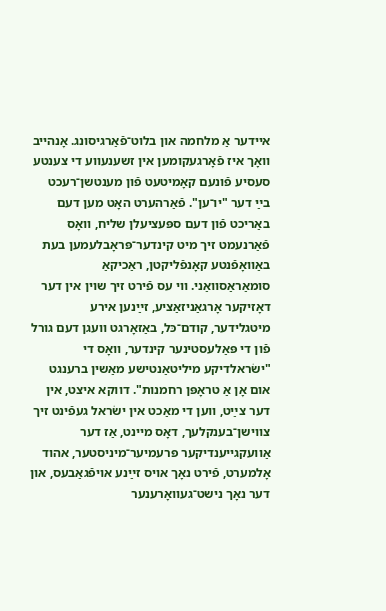איידער אַ מלחמה און בלוט־פֿאַרגיסונג. אָנהייב וואָך איז פֿאָרגעקומען אין זשענעווע די צענטע סעסיע פֿונעם קאָמיטעט פֿון מענטשן־רעכט בײַ דער "יו־ען". פֿאַרהערט האָט מען דעם באַריכט פֿון דעם ספּעציעלן שליח, וואָס פֿאַרנעמט זיך מיט קינדער־פּראָבלעמען בעת באַוואָפֿנטע קאָנפֿליקטן, ראַכיקאַ סומאַראַסוואַני. ווי עס פֿירט זיך שוין אין דער דאָזיקער אָרגאַניזאַציע, זײַנען אירע מיטגלידער, קודם־כּל, באַזאָרגט וועגן דעם גורל פֿון די פּאַלעסטינער קינדער, וואָס די "ישׂראלדיקע מיליטאַנטישע מאַשין ברענגט אום אָן אַ טראָפּן רחמנות". דווקא איצט, אין דער צײַט, ווען די מאַכט אין ישׂראל געפֿינט זיך צווישן־בענקלעך, דאָס מיינט, אַז דער אַוועקגייענדיקער פּרעמיער־מיניסטער, אהוד אָלמערט, פֿירט נאָך אויס זײַנע אויפֿגאַבעס, און דער נאָך נישט־געוואָרענער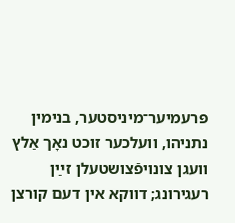פּרעמיער־מיניסטער, בנימין נתניהו, וועלכער זוכט נאָך אַלץ וועגן צונויפֿצושטעלן זײַן רעגירונג; דווקא אין דעם קורצן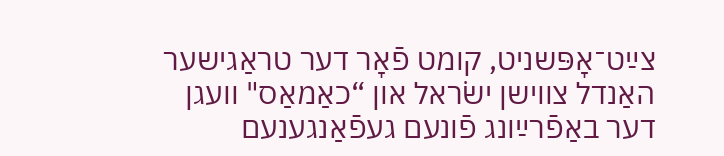צײַט־אָפּשניט, קומט פֿאָר דער טראַגישער האַנדל צווישן ישׂראל און “כאַמאַס" וועגן דער באַפֿרײַונג פֿונעם געפֿאַנגענעם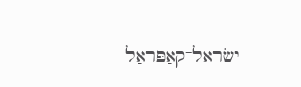ישׂראל־קאַפּראַל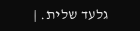גלעד שלית. |